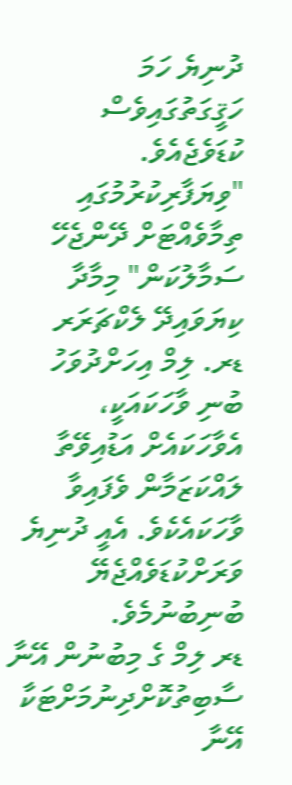ދުނިޔެ ހަމަ ހަޤީގަތުގައިވެސް ކުޑަވެޖެއެވެ.
"ވިޔަފާރިކުރުމުގައި ތިމާވެއްޓަށް ދޭންޖެހޭ ސަމާލުކަން" މިމާދާ ކިޔަވައިދޭ ލެކްޗަރަރ ޑރ. ލިމް އިހަށްދުވަހު ބުނި ވާހަކައަކީ، އެވާހަކައެށް އަޑުއިވޭތާ ލައްކަޒަމާން ވެފައިވާ ވާހަކައެކެވެ. އެއީ ދުނިޔެ ވަރަށްކުޑަވެއްޖެޔޭ ބުނިބުނުމެވެ.
ޑރ ލިމް ގެ މިބުނުން އޭނާ ސާބިތުކޮށްދިނުމަށްޓަކާ އޭނާ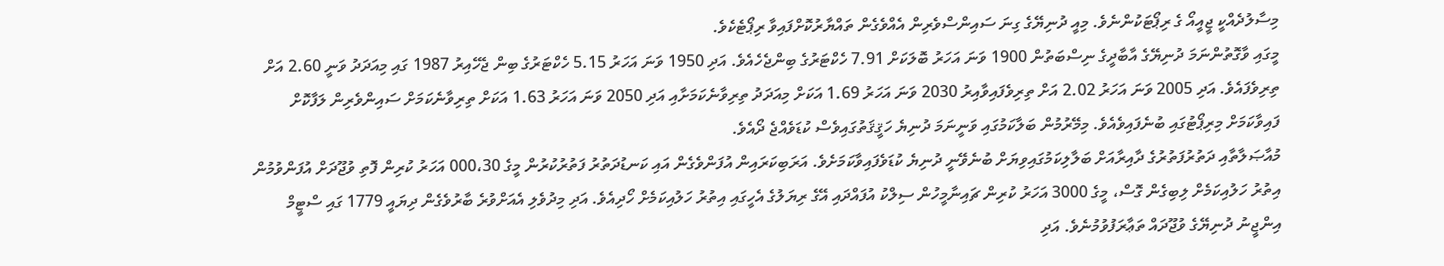މިސާލުދެއްކީ ޖީއީއޯ ގެ ރިޕޯޓަކުންނެވެ. މިއީ ދުނިޔޭގެ ގިނަ ސައިންސްވެރިން އެއްވެގެން ތައްޔާރުކޮށްފައިވާ ރިޕޯޓެކެވެ.
މީގައި ވާގޮތުންނަމަ ދުނިޔޭގެ އާބާދީގެ ނިސްބަތުން 1900 ވަނަ އަހަރު ބޮލަކަށް 7.91 ހެކްޓަރުގެ ބިންޖެހެއެވެ. އަދި 1950 ވަނަ އަހަރު 5.15 ހެކްޓަރުގެ ބިން ޖެހޭއިރު 1987 ގައި މިއަދަދު ވަނީ 2.60 އަށް ތިރިވެފައެވެ. އަދި 2005 ވަނަ އަހަރު 2.02 އަށް ތިރިވެފައިވާއިރު 2030 ވަނަ އަހަރު 1.69 އަކަށް މިއަދަދު ތިރިވާނެކަމަށާއި އަދި 2050 ވަނަ އަހަރު 1.63 އަކަށް ތިރިވާނެކަމަށް ސައިންވެރިން ލަފާކޮށް ފައިވާކަމަށް މިރިޕޯޓުގައި ބުނެފައިވެއެވެ. މިމޭރުމުން ބަލާކަމުގައި ވަނީނަމަ ދުނިޔެ ހަޤީޤަތުގައިވެސް ކުޑަވެއްޖެ ދޯއެވެ.
މުއާޞަލާތާއި ދަތުރުފަތުރުގެ ދާއިރާއަށް ބަލާލިކަމުގައިވިޔަށް ބުނެވޭނީ ދުނިޔެ ކުޑަވެފައިވާކަމަށެވެ. އަރަބިކަރައިން އުފަންވެގެން އައި ކަނޑުދަތުރު ފަތުރުކުރުން މީގެ 000،30 އަހަރު ކުރިން ފޮތި ވުޖޫދަށް އުފަންވުމުން އިތުރު ހަލުއިކަމެށް ލިބިގެން ގޮސް، މީގެ 3000 އަހަރު ކުރިން ޗައިނާމީހުން ސިލްކު އުފައްދައި އޭގެ ރިޔަލުގެ އެހީގައި އިތުރު ހަލުއިކަމެށް ހޯދިއެވެ. އަދި މިދުވެލި އެއަށްވުރެ ބާރުވެގެން ދިޔައީ 1779 ގައި ސްޓީމް އިންޖީނު ދުނިޔޭގެ ވުޖޫދައް ތަޢާރަފުވުމުނެވެ. އަދި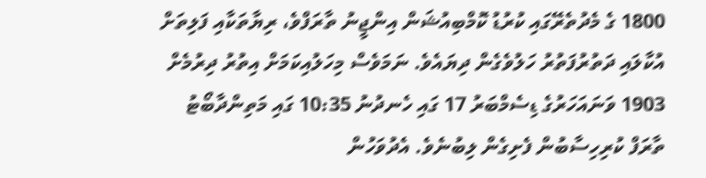1800 ގެ މެދުތެރޭގައި ކުރުޑު ކޮމްބިއުޝަން އިންޖީނު ތާރަފްވެ، ރިޔާތަކާއި ފަލިތަށް އުކާލައި ދަތުރުފަތުރު ހަލުވެގެން ދިޔައެވެ. ނަމަވެސް މިހަލުއިކަމަށް އިތުރު ދިރުމެށް 1903 ވަނައަހަރުގެ ޑިސެމްބަރު 17 ގައި ހެނދުނު 10:35 ގައި މަތިންދާބޯޓު ތާރަފް ކުރިހިސާބުން ފެށިގެން ލިބުނެވެ. އެދުވަހުން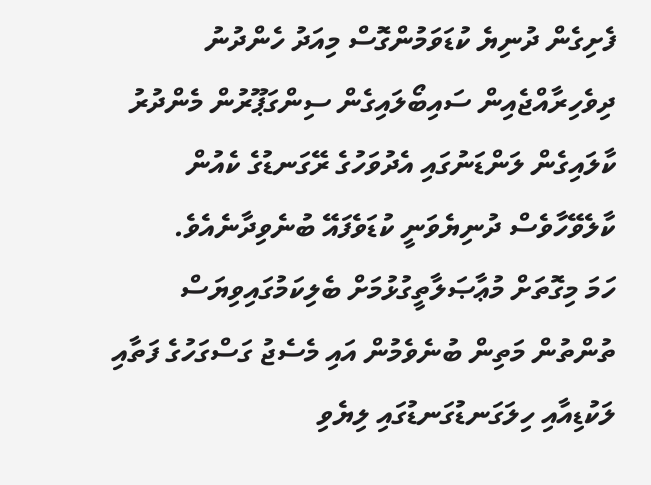ފެށިގެން ދުނިޔެ ކުޑަވަމުންގޮސް މިއަދު ހެންދުނު ދިވެހިރާއްޖެއިން ސައިބޯލައިގެން ސިންގަޕޫރުން މެންދުރު ކާލައިގެން ލަންޑަނުގައި އެދުވަހުގެ ރޭގަނޑުގެ ކެއުން ކާލެވޭހާވެސް ދުނިޔެވަނީ ކުޑަވެފައޭ ބުނެވިދާނެއެވެ.
ހަމަ މިގޮތަށް މުޢާޞަލާތީގުޅުމަށް ބެލިކަމުގައިވިޔަސް ތުންތުން މަތިން ބުނެވެމުން އައި މެސެޖު ގަސްގަހުގެ ފަތާއި ލަކުޑިއާއި ހިލަގަނޑުގަނޑުގައި ލިޔެވި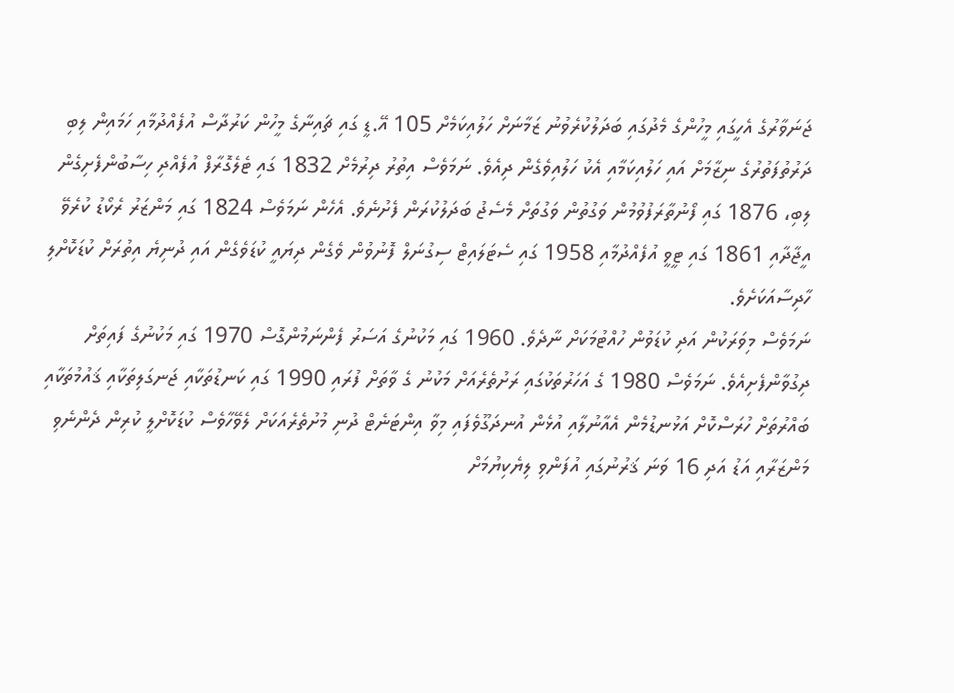ޖަނަވާރުގެ އެހީގައި މީހުންގެ މެދުގައި ބަދަލުކުރެވުނު ޒަމާނަށް ހަލުއިކަމެށް 105 އޭ.ޑީ ގައި ޗައިނާގެ މީހުން ކަރުދާސް އުފެއްދުމާއި ހަމައިން ލިބި ދަރުތުފަތުރުގެ ނިޒާމަށް އައި ހަލުއިކަމާއި އެކު ހަލުއިވެގެން ދިއެވެ. ނަމަވެސް އިތުރު ދިރުމެށް 1832 ގައި ޓެލެގޮރާފް އުފެއްދި ހިސާބުންފެށިގެން ލިބި، 1876 ގައި ފޯނުތާރަފުވުމުން ވަގުތުން ވަގުތަށް މެސެޖު ބަދަލުކުރަން ފެށުނެވެ. އެހެން ނަމަވެސް 1824 ގައި މަންޒަރު ރެކޯޑު ކުރެވޭ އީޖާދާއި 1861 ގައި ޓީވީ އުފެއްދުމާއި 1958 ގައި ސެޓަލައިޓް ސިގުނަލް ފޮނުވުން ވެގެން ދިޔައީ ކުޑަވެގެން އައި ދުނިޔެ އިތުރަށް ކުޑަކޮށްލި ހާދިސާއަކަށެވެ.
ނަމަވެސް މިވަރަކުން އަދި ކުޑަވުން ހުއްޓުމަކަށް ނާދެވެ. 1960 ގައި މަކުނުގެ އަސަރު ފެންނަމުންގޮސް 1970 ގައި މަކުނުގެ ފައިތަށް ދިގުވާންފެށިއެވެ. ނަމަވެސް 1980 ގެ އަހަރުތަކުގައި ރަށުތެރެއަށް މަކުނު ގެ ވާތަށް ފުރައި 1990 ގައި ކަނޑުތަކާއި ޖަނގަލިތަކާއި ޤައުމުތަކާއި ބައްރުތަށް ހުރަސްކޮށް އަޅުނޑުމެން އެއާނުލާއި އުޅެން އުނދަގޫވެފައި މިވާ އިންޓަނެޓް ދުނި މުށުތެރެއަކަށް ލެވޭހާވެސް ކުޑަކޮށްލީ ކުރިން ދެންނެވި މަންޒަރާއި އަޑު އަދި 16 ވަނަ ޤަރުނުގައި އުފަންވި ލިޔެކިޔުމަށް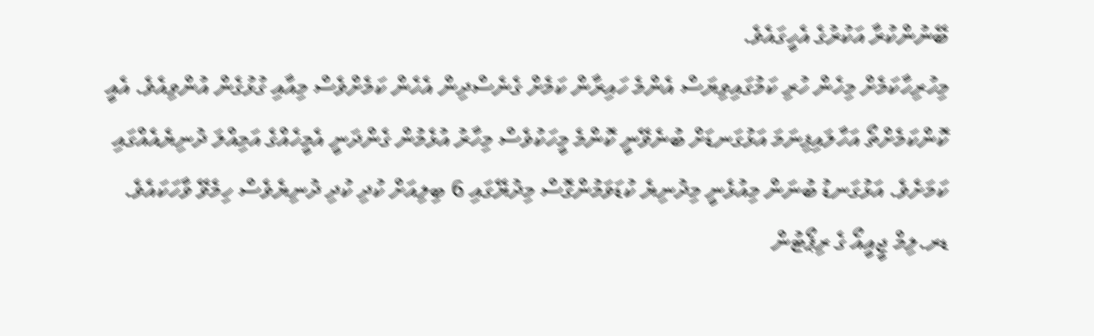ބޭނުންކުރާ އަކުރުގެ އެހީގައެވެ.
މިހުރިހާކަމެށް މިހެން ހުރި ކަމުގައިވިޔަސް އެންމެ ހައިރާން ކަމެށް ގެނެސްދިން އެހެން ކަމެށްވެސް މިއާއި ގުޅުގެން އުންވިއެވެ. އެއީ ކޮންކަމެށްތޯ އަހާލައިފިނަމަ އަޅުގަނޑަށް ބުނެވޭނީ ކޮންމެ މީހަކުވެސް މިހާރު އުޅެމުން ގެންދަނީ އެމީހެއްގެ އަމިއްލަ ދުނިޔެއެއްގައި ކަމަށެވެ. އަޅުގަނޑު ބުނަން މިއުޅެނީ މިދުނިޔެ ކުޑަވަމުންގޮސް މިދުޔޭގައި 6 ބިލިއަށް ކުދި ކުދި ދުނިޔެވެސް ހިމެވޭ ވާހަކައެވެ. ޑރ.ލިމް ޖީއީއޯ ގެ ރިޕޯޓުން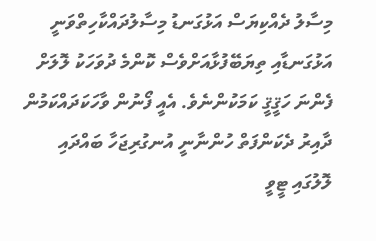މިސާލު ދެއްކިޔަސް އަޅުގަނޑު މިސާލުދައްކާހިތްވަނީ އަޅުގަނޑާއި ތިޔަބޭފުޅާއަށްވެސް ކޮންމެ ދުވަހަކު ލޮލަށް ފެންނަ ހަޤީޤީ ކަމަކުންނެވެ. އެއީ ފޯނުން ވާހަކަދައްކަމުން ދާއިރު ދެކަންފަތް ހުންނާނީ އުނގުރިޖަހާ ބައްދައި ލޮލުގައި ޓީވީ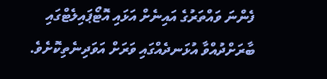ފެންނަ ވައްތަރުގެ އައިނެށް އަޅައި އޮޓޯޕައިލެޓްގައި ބާރަށްދުއްވާ އުޅަނދެއްގައި ވަރަށް އަވަދިނެތިކޮށެވެ.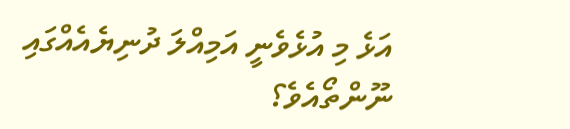އަޅެ މި އުޅެވެނީ އަމިއްލަ ދުނިޔެއެއްގައި ނޫންތޯއެވެ؟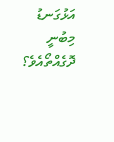އަޅުގަނޑު މިބުނީ ދޮގެއްތޯއެވެ؟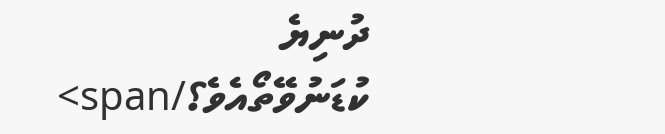ދުނިޔެ ކުޑަނުވޭތޯއެވެ؟/span>